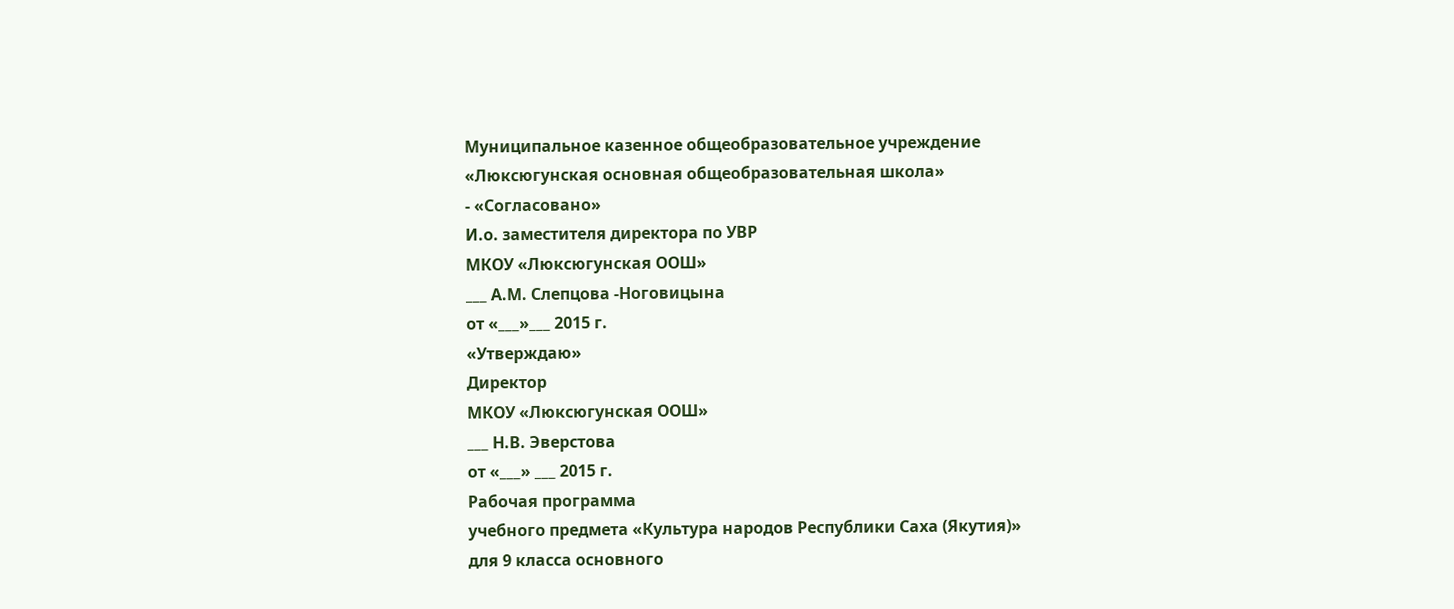Муниципальное казенное общеобразовательное учреждение
«Люксюгунская основная общеобразовательная школа»
- «Согласовано»
И.о. заместителя директора по УВР
МКОУ «Люксюгунская ООШ»
___ А.М. Слепцова -Ноговицына
от «___»___ 2015 г.
«Утверждаю»
Директор
МКОУ «Люксюгунская ООШ»
___ Н.В. Эверстова
от «___» ___ 2015 г.
Рабочая программа
учебного предмета «Культура народов Республики Саха (Якутия)»
для 9 класса основного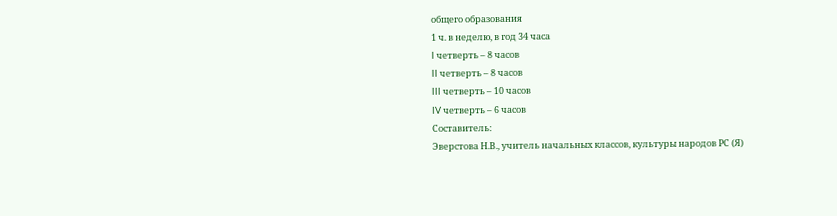общего образования
1 ч. в неделю, в год 34 часа
I четверть – 8 часов
II четверть – 8 часов
III четверть – 10 часов
IV четверть – 6 часов
Составитель:
Эверстова Н.В., учитель начальных классов, культуры народов РС (Я)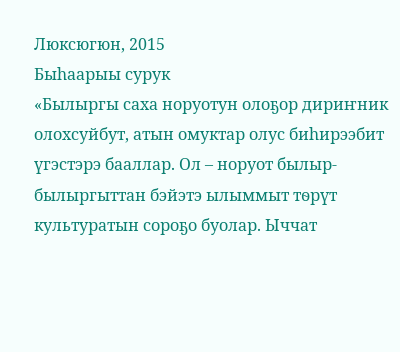Люксюгюн, 2015
Быhаарыы сурук
«Былыргы саха норуотун олоҕор дириҥник олохсуйбут, атын омуктар олус биhирээбит үгэстэрэ бааллар. Ол – норуот былыр-былыргыттан бэйэтэ ылыммыт тѳрүт культуратын сороҕо буолар. Ыччат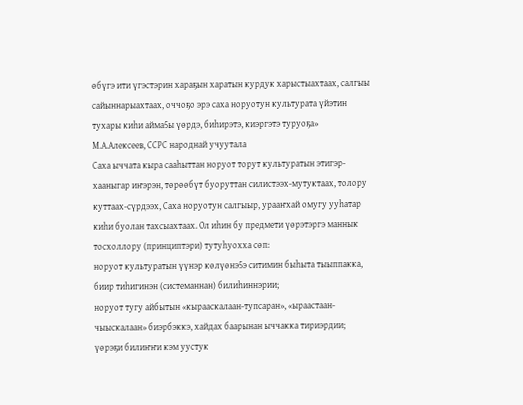ѳбүгэ ити үгэстэрин хараҕын харатын курдук харыстыахтаах, салгыы сайыннарыахтаах, оччоҕо эрэ саха норуотун культурата үйэтин тухары киhи айма5ы үѳрдэ, биhирэтэ, киэргэтэ туруоҕа»
М.А.Алексеев, ССРС народнай учуутала
Саха ыччата кыра сааhыттан норуот торут культуратын этигэр-хааныгар иҥэрэн, төрөөбүт буоруттан силистээх-мутуктаах, толору куттаах-сүрдээх, Саха норуотун салгыыр, урааҥхай омугу ууһатар киһи буолан тахсыахтаах. Ол иhин бу предмети үөрэтэргэ маннык тосхоллору (принциптэри) тутуhуохха сөп:
норуот культуратын үүнэр көлүөнэ5э ситимин быhыта тыыппакка, биир тиhигинэн (системаннан) билиhиннэрии;
норуот тугу айбытын «кырааскалаан-тупсаран», «ыраастаан-чыыскалаан» биэрбэккэ, хайдах баарынан ыччакка тириэрдии;
үөрэҕи билиҥҥи кэм уустук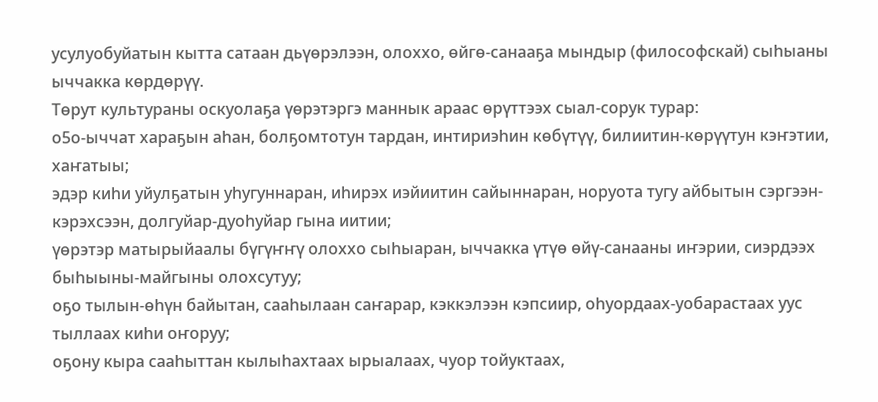усулуобуйатын кытта сатаан дьүөрэлээн, олоххо, өйгө-санааҕа мындыр (философскай) сыhыаны ыччакка көрдөрүү.
Төрут культураны оскуолаҕа үөрэтэргэ маннык араас өрүттээх сыал-сорук турар:
о5о-ыччат хараҕын аhан, болҕомтотун тардан, интириэhин көбүтүү, билиитин-көрүүтун кэҥэтии, хаҥатыы;
эдэр киhи уйулҕатын уhугуннаран, иhирэх иэйиитин сайыннаран, норуота тугу айбытын сэргээн-кэрэхсээн, долгуйар-дуоhуйар гына иитии;
үөрэтэр матырыйаалы бүгүҥҥү олоххо сыhыаран, ыччакка үтүө өйү-санааны иҥэрии, сиэрдээх быhыыны-майгыны олохсутуу;
оҕо тылын-өhүн байытан, сааhылаан саҥарар, кэккэлээн кэпсиир, оhуордаах-уобарастаах уус тыллаах киhи оҥоруу;
оҕону кыра сааhыттан кылыhахтаах ырыалаах, чуор тойуктаах,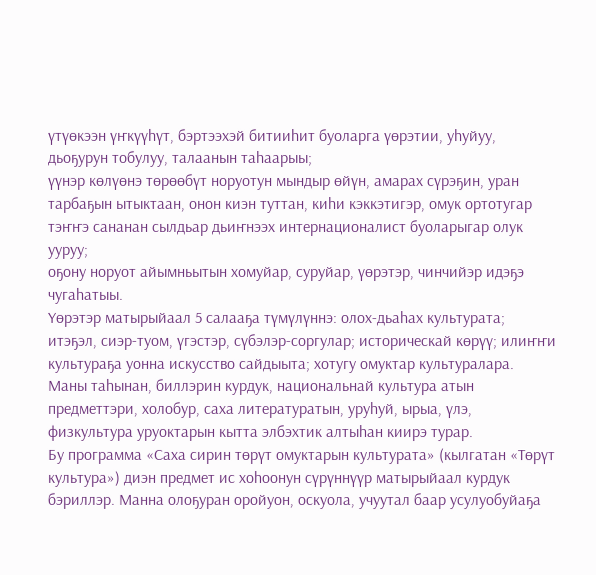үтүөкээн үҥкүүhүт, бэртээхэй битииhит буоларга үөрэтии, уhуйуу, дьоҕурун тобулуу, талаанын таhаарыы;
үүнэр көлүөнэ төрөөбүт норуотун мындыр өйүн, амарах сүрэҕин, уран тарбаҕын ытыктаан, онон киэн туттан, киhи кэккэтигэр, омук ортотугар тэҥҥэ сананан сылдьар дьиҥнээх интернационалист буоларыгар олук ууруу;
оҕону норуот айымньытын хомуйар, суруйар, үөрэтэр, чинчийэр идэҕэ чугаhатыы.
Үөрэтэр матырыйаал 5 салааҕа түмүлүннэ: олох-дьаhах культурата; итэҕэл, сиэр-туом, үгэстэр, сүбэлэр-соргулар; историческай көрүү; илиҥҥи культураҕа уонна искусство сайдыыта; хотугу омуктар культуралара.
Маны таhынан, биллэрин курдук, национальнай культура атын предметтэри, холобур, саха литературатын, уруhуй, ырыа, үлэ, физкультура уруоктарын кытта элбэхтик алтыhан киирэ турар.
Бу программа «Саха сирин төрүт омуктарын культурата» (кылгатан «Төрүт культура») диэн предмет ис хоhоонун сүрүннүүр матырыйаал курдук бэриллэр. Манна олоҕуран оройуон, оскуола, учуутал баар усулуобуйаҕа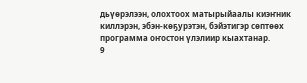дьүөрэлээн, олохтоох матырыйаалы киэҥник киллэрэн, эбэн-көҕурэтэн, бэйэтигэр сөптөөх программа оҥостон үлэлиир кыахтанар.
9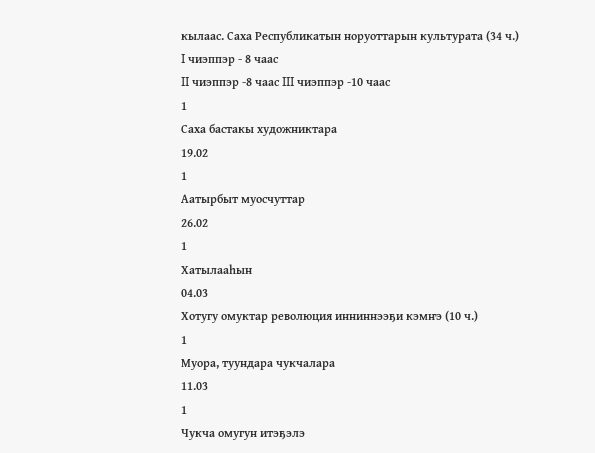кылаас. Саха Республикатын норуоттарын культурата (34 ч.)
I чиэппэр - 8 чаас
II чиэппэр -8 чаас III чиэппэр -10 чаас
1
Саха бастакы художниктара
19.02
1
Аатырбыт муосчуттар
26.02
1
Хатылааһын
04.03
Хотугу омуктар революция инниннээҕи кэмҥэ (10 ч.)
1
Муора, туундара чукчалара
11.03
1
Чукча омугун итэҕэлэ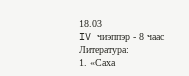18.03
IV чиэппэр - 8 чаас
Литература:
1. «Саха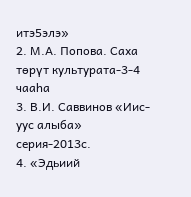итэ5элэ»
2. М.А. Попова. Саха тѳрүт культурата-3-4 чааhа
3. В.И. Саввинов «Иис-уус алыба» серия-2013с.
4. «Эдьиий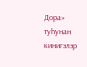Дора» туhунан кинигэлэр